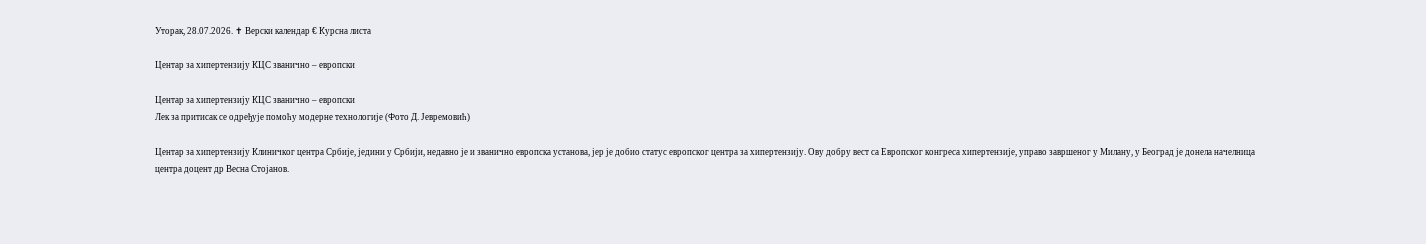Уторак, 28.07.2026. ✝ Верски календар € Курсна листа

Центар за хипертензију КЦС званично – европски

Центар за хипертензију КЦС званично – европски
Лек за притисак се одређује помоћу модерне технологије (Фото Д. Јевремовић)

Центар за хипертензију Клиничког центра Србије, једини у Србији, недавно је и званично европска установа, јер је добио статус европског центра за хипертензију. Ову добру вест са Европског конгреса хипертензије, управо завршеног у Милану, у Београд је донела начелница центра доцент др Весна Стојанов.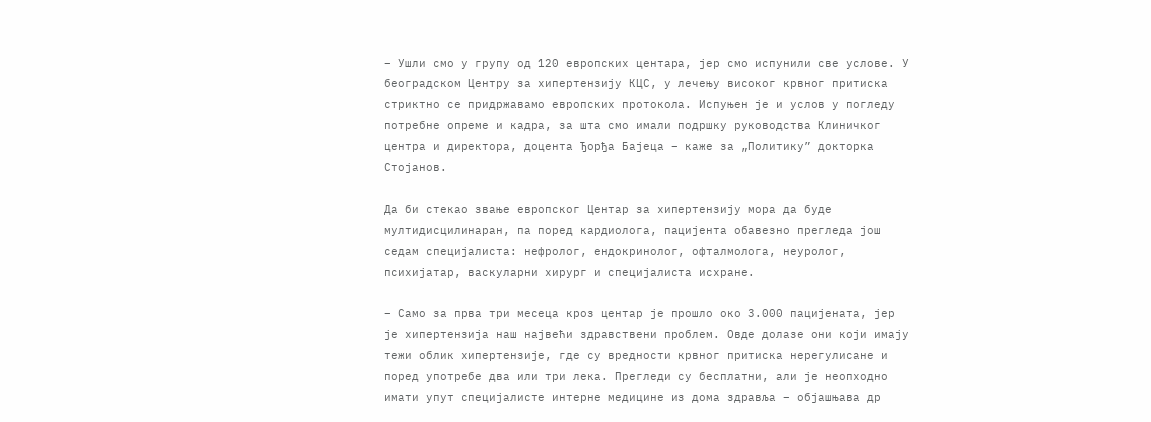– Ушли смо у групу од 120 европских центара, јер смо испунили све услове. У београдском Центру за хипертензију КЦС, у лечењу високог крвног притиска стриктно се придржавамо европских протокола. Испуњен је и услов у погледу потребне опреме и кадра, за шта смо имали подршку руководства Клиничког центра и директора, доцента Ђорђа Бајеца – каже за „Политику” докторка Стојанов.

Да би стекао звање европског Центар за хипертензију мора да буде мултидисцилинаран, па поред кардиолога, пацијента обавезно прегледа још седам специјалиста: нефролог, ендокринолог, офталмолога, неуролог, психијатар, васкуларни хирург и специјалиста исхране.

– Само за прва три месеца кроз центар је прошло око 3.000 пацијената, јер је хипертензија наш највећи здравствени проблем. Овде долазе они који имају тежи облик хипертензије, где су вредности крвног притиска нерегулисане и поред употребе два или три лека. Прегледи су бесплатни, али је неопходно имати упут специјалисте интерне медицине из дома здравља – објашњава др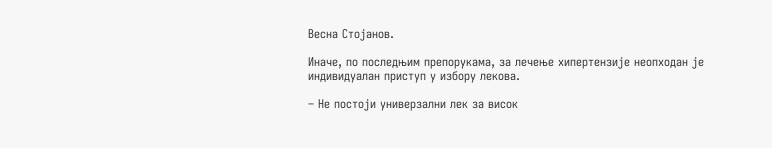Весна Стојанов.

Иначе, по последњим препорукама, за лечење хипертензије неопходан је индивидуалан приступ у избору лекова.

– Не постоји универзални лек за висок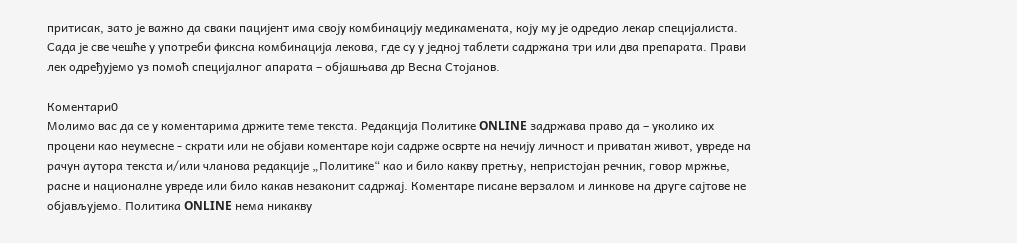притисак, зато је важно да сваки пацијент има своју комбинацију медикамената, коју му је одредио лекар специјалиста. Сада је све чешће у употреби фиксна комбинација лекова, где су у једној таблети садржана три или два препарата. Прави лек одређујемо уз помоћ специјалног апарата – објашњава др Весна Стојанов.

Коментари0
Молимо вас да се у коментарима држите теме текста. Редакција Политике ONLINE задржава право да – уколико их процени као неумесне - скрати или не објави коментаре који садрже осврте на нечију личност и приватан живот, увреде на рачун аутора текста и/или чланова редакције „Политике“ као и било какву претњу, непристојан речник, говор мржње, расне и националне увреде или било какав незаконит садржај. Коментаре писане верзалом и линкове на друге сајтове не објављујемо. Политика ONLINE нема никакву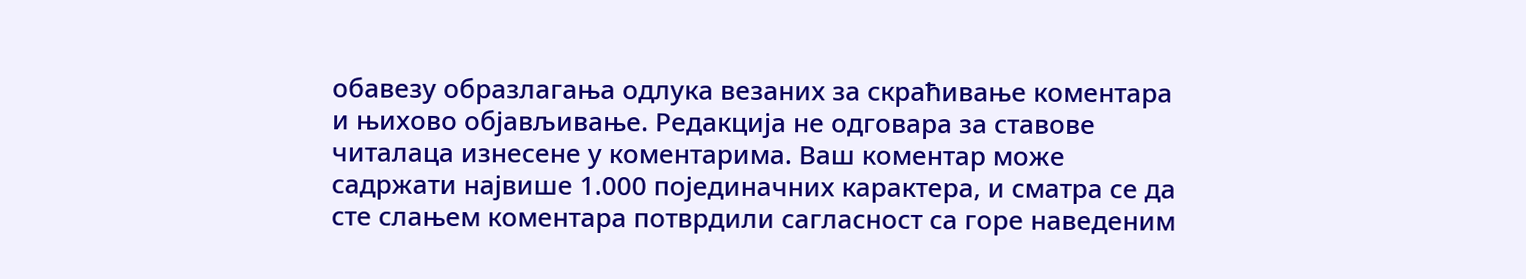обавезу образлагања одлука везаних за скраћивање коментара и њихово објављивање. Редакција не одговара за ставове читалаца изнесене у коментарима. Ваш коментар може садржати највише 1.000 појединачних карактера, и сматра се да сте слањем коментара потврдили сагласност са горе наведеним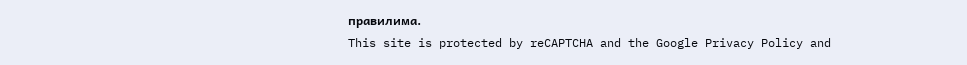правилима.
This site is protected by reCAPTCHA and the Google Privacy Policy and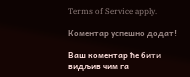Terms of Service apply.

Комeнтар успeшно додат!

Ваш комeнтар ћe бити видљив чим га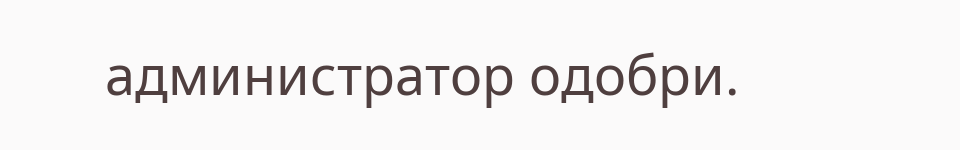администратор одобри.